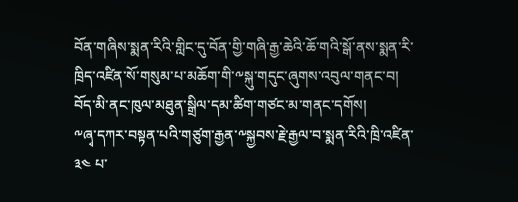བོན་གཞིས་སྨན་རིའི་གླིང་དུ་བོན་གྱི་གཞི་རྒྱ་ཆེའི་ཆོ་གའི་སྒོ་ནས་སྨན་རི་ཁྲིད་འཛིན་སོ་གསུམ་པ་མཆོག་གི་༸སྐུ་གདུང་ཞུགས་འབུལ་གནང་བ།
བོད་མི་ནང་ཁུལ་མཐུན་སྒྲིལ་དམ་ཚིག་གཙང་མ་གནང་དགོས།
༸ཞྭ་དཀར་བསྟན་པའི་གཙུག་རྒྱན་༸སྐྱབས་རྗེ་རྒྱལ་བ་སྨན་རིའི་ཁྲི་འཛིན་ ༣༤ པ་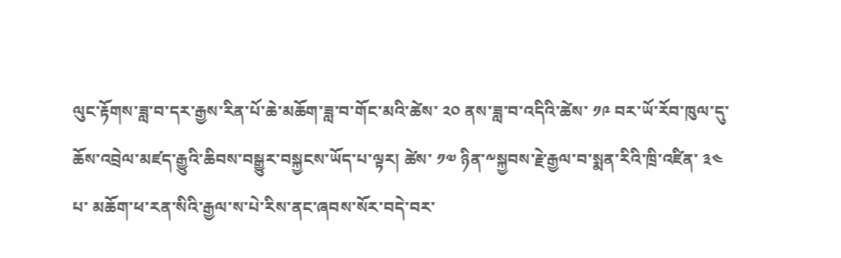ལུང་རྟོགས་ཟླ་བ་དར་རྒྱས་རིན་པོ་ཆེ་མཆོག་ཟླ་བ་གོང་མའི་ཚེས་ ༢༠ ནས་ཟླ་བ་འདིའི་ཚེས་ ༡༩ བར་ཡོ་རོབ་ཁུལ་དུ་ཆོས་འབྲེལ་མཛད་རྒྱུའི་ཆིབས་བསྒྱུར་བསྐྱངས་ཡོད་པ་ལྟར། ཚེས་ ༡༧ ཉིན་༸སྐྱབས་རྗེ་རྒྱལ་བ་སྨན་རིའི་ཁྲི་འཛིན་ ༣༤ པ་ མཆོག་ཕ་རན་སིའི་རྒྱལ་ས་པེ་རིས་ནང་ཞབས་སོར་བདེ་བར་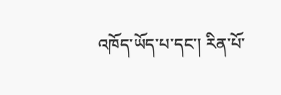འཁོད་ཡོད་པ་དང་། རིན་པོ་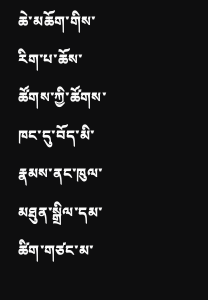ཆེ་མཆོག་གིས་རིག་པ་ཆོས་ཚོགས་ཀྱི་ཚོགས་ཁང་དུ་བོད་མི་རྣམས་ནང་ཁུལ་མཐུན་སྒྲིལ་དམ་ཚིག་གཙང་མ་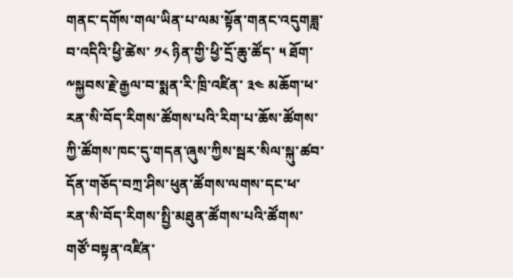གནང་དགོས་གལ་ཡིན་པ་ལམ་སྟོན་གནང་འདུགཟླ་བ་འདིའི་ཕྱི་ཚེས་ ༡༨ ཉིན་གྱི་ཕྱི་དྲོ་ཆུ་ཚོད་ ༥ ཐོག་༸སྐྱབས་རྗེ་རྒྱལ་བ་སྨན་རི་ཁྲི་འཛིན་ ༣༤ མཆོག་ཕ་རན་སི་བོད་རིགས་ཚོགས་པའི་རིག་པ་ཆོས་ཚོགས་ཀྱི་ཚོགས་ཁང་དུ་གདན་ཞུས་ཀྱིས་སྦར་སིལ་སྐུ་ཚབ་དོན་གཅོད་བཀྲ་ཤིས་ཕུན་ཚོགས་ལགས་དང་ཕ་རན་སི་བོད་རིགས་སྤྱི་མཐུན་ཚོགས་པའི་ཚོགས་གཙོ་བསྟན་འཛིན་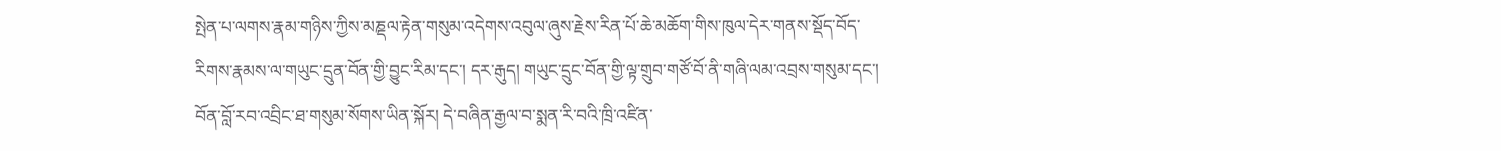སྤེན་པ་ལགས་རྣམ་གཉིས་ཀྱིས་མཎྡལ་རྟེན་གསུམ་འདེགས་འབུལ་ཞུས་རྗེས་རིན་པོ་ཆེ་མཆོག་གིས་ཁུལ་དེར་གནས་སྡོད་བོད་རིགས་རྣམས་ལ་གཡུང་དྲུན་བོན་གྱི་བྱུང་རིམ་དང་། དར་རྒུད། གཡུང་དྲུང་བོན་གྱི་ལྟ་གྲུབ་གཙོ་བོ་ནི་གཞི་ལམ་འབྲས་གསུམ་དང་། བོན་བློ་རབ་འབྲིང་ཐ་གསུམ་སོགས་ཡིན་སྐོར། དེ་བཞིན་རྒྱལ་བ་སྨན་རི་བའི་ཁྲི་འཛིན་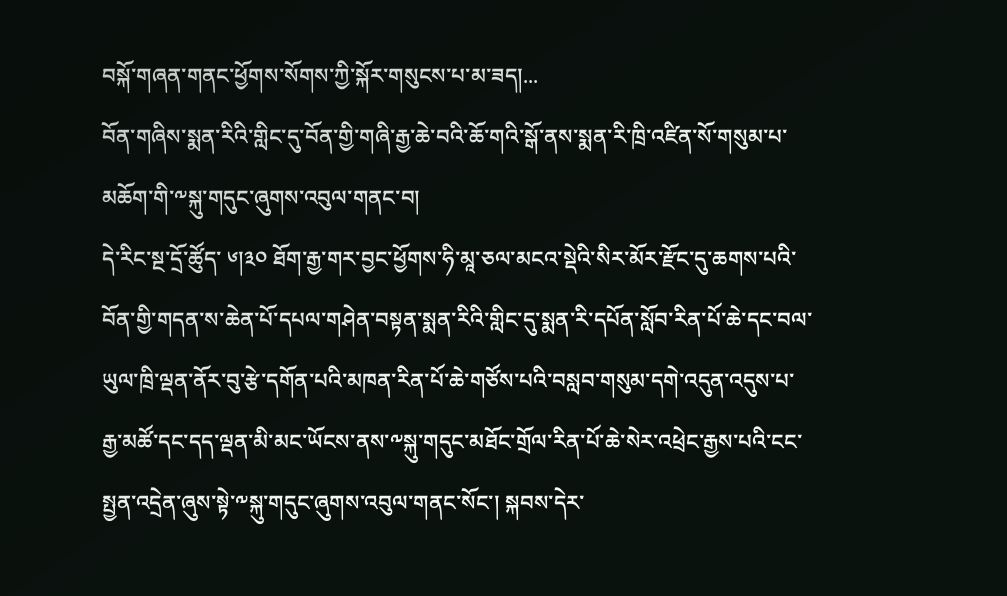བསྐོ་གཞན་གནང་ཕྱོགས་སོགས་ཀྱི་སྐོར་གསུངས་པ་མ་ཟད།...
བོན་གཞིས་སྨན་རིའི་གླིང་དུ་བོན་གྱི་གཞི་རྒྱ་ཆེ་བའི་ཆོ་གའི་སྒོ་ནས་སྨན་རི་ཁྲི་འཛིན་སོ་གསུམ་པ་མཆོག་གི་༸སྐུ་གདུང་ཞུགས་འབུལ་གནང་བ།
དེ་རིང་སྔ་དྲོ་ཚོུད་ ༦།༣༠ ཐོག་རྒྱ་གར་བྱང་ཕྱོགས་ཧི་མཱ་ཅལ་མངའ་སྡེའི་སིར་མོར་རྫོང་དུ་ཆགས་པའི་བོན་གྱི་གདན་ས་ཆེན་པོ་དཔལ་གཤེན་བསྟན་སྨན་རིའི་གླིང་དུ་སྨན་རི་དཔོན་སློབ་རིན་པོ་ཆེ་དང་བལ་ཡུལ་ཁྲི་ལྡན་ནོར་བུ་རྩེ་དགོན་པའི་མཁན་རིན་པོ་ཆེ་གཙོས་པའི་བསླབ་གསུམ་དགེ་འདུན་འདུས་པ་རྒྱ་མཚོ་དང་དད་ལྡན་མི་མང་ཡོངས་ནས་༸སྐུ་གདུང་མཐོང་གྲོལ་རིན་པོ་ཆེ་སེར་འཕྲེང་རྒྱས་པའི་ངང་སྤྱན་འདྲེན་ཞུས་སྟེ་༸སྐུ་གདུང་ཞུགས་འབུལ་གནང་སོང་། སྐབས་དེར་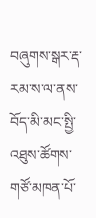བཞུགས་སྒར་རྡ་རམ་ས་ལ་ནས་བོད་མི་མང་སྤྱི་འཐུས་ཚོགས་གཙོ་མཁན་པོ་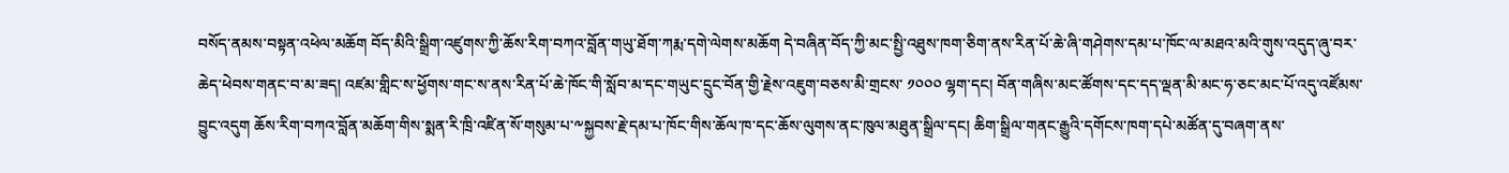བསོད་ནམས་བསྟན་འཕེལ་མཆོག བོད་མིའི་སྒྲིག་འཛུགས་ཀྱི་ཆོས་རིག་བཀའ་བློན་གཡུ་ཐོག་ཀརྨ་དགེ་ལེགས་མཆོག དེ་བཞིན་བོད་ཀྱི་མང་སྤྱི་འཐུས་ཁག་ཅིག་ནས་རིན་པོ་ཆེ་ཞི་གཤེགས་དམ་པ་ཁོང་ལ་མཐའ་མའི་གུས་འདུད་ཞུ་བར་ཆེད་ཕེབས་གནང་བ་མ་ཟད། འཛམ་གླིང་ས་ཕྱོགས་གང་ས་ནས་རིན་པོ་ཆེ་ཁོང་གི་སློབ་མ་དང་གཡུང་དྲུང་བོན་གྱི་རྗེས་འཇུག་བཅས་མི་གྲངས་ ༡༠༠༠ ལྷག་དང། བོན་གཞིས་མང་ཚོགས་དང་དད་ལྡན་མི་མང་ཧ་ཅང་མང་པོ་འདུ་འཛོམས་བྱུང་འདུག ཆོས་རིག་བཀའ་བློན་མཆོག་གིས་སྨན་རི་ཁྲི་འཛིན་སོ་གསུམ་པ་༸སྐྱབས་རྗེ་དམ་པ་ཁོང་གིས་ཆོལ་ཁ་དང་ཆོས་ལུགས་ནང་ཁུལ་མཐུན་སྒྲིལ་དང། ཆིག་སྒྲིལ་གནང་རྒྱུའི་དགོངས་ཁག་དཔེ་མཚོན་དུ་བཞག་ནས་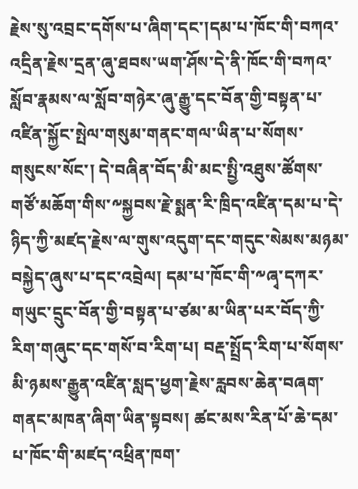རྗེས་སུ་འབྲང་དགོས་པ་ཞིག་དང་།དམ་པ་ཁོང་གི་བཀའ་འདྲིན་རྗེས་དྲན་ཞུ་ཐབས་ཡག་ཤོས་དེ་ནི་ཁོང་གི་བཀའ་སློབ་རྣམས་ལ་སློབ་གཉེར་ཞུ་རྒྱུ་དང་བོན་གྱི་བསྟན་པ་འཛིན་སྐྱོང་སྤེལ་གསུམ་གནང་གལ་ཡིན་པ་སོགས་གསུངས་སོང་། དེ་བཞིན་བོད་མི་མང་སྤྱི་འཐུས་ཚོགས་གཙོ་མཆོག་གིས་༸སྐྱབས་རྗེ་སྨན་རི་ཁྲིད་འཛིན་དམ་པ་དེ་ཉིད་ཀྱི་མཛད་རྗེས་ལ་གུས་འདུག་དང་གདུང་སེམས་མཉམ་བསྐྱེད་ཞུས་པ་དང་འབྲེལ། དམ་པ་ཁོང་གི་༸ཞྭ་དཀར་གཡུང་དྲུང་བོན་གྱི་བསྟན་པ་ཙམ་མ་ཡིན་པར་བོད་ཀྱི་རིག་གཞུང་དང་གསོ་བ་རིག་པ། བརྡ་སྤྲོད་རིག་པ་སོགས་མི་ཉམས་རྒྱུན་འཛིན་སླད་ཕྱག་རྗེས་རླབས་ཆེན་བཞག་གནང་མཁན་ཞིག་ཡིན་སྟབས། ཚང་མས་རིན་པོ་ཆེ་དམ་པ་ཁོང་གི་མཛད་འཕྲིན་ཁག་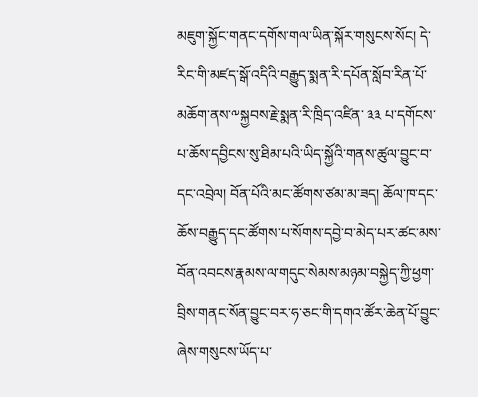མཇུག་སྐྱོང་གནང་དགོས་གལ་ཡིན་སྐོར་གསུངས་སོང། དེ་རིང་གི་མཛད་སྒོ་འདིའི་བརྒྱུད་སྨན་རི་དཔོན་སློབ་རིན་པོ་མཆོག་ནས་༸སྐྱབས་རྗེ་སྨན་རི་ཁྲིད་འཛིན་ ༣༣ པ་དགོངས་པ་ཆོས་དབྱིངས་སུ་ཐིམ་པའི་ཡིད་སྐྱོའི་གནས་ཚུལ་བྱུང་བ་དང་འབྲེལ། བོན་པོའི་མང་ཚོགས་ཙམ་མ་ཟད། ཆོལ་ཁ་དང་ཆོས་བརྒྱུད་དང་ཚོགས་པ་སོགས་དབྱེ་བ་མེད་པར་ཚང་མས་བོན་འབངས་རྣམས་ལ་གདུང་སེམས་མཉམ་བསྐྱེད་ཀྱི་ཕྱག་བྲིས་གནང་སོན་བྱུང་བར་ཧ་ཅང་གི་དགའ་ཚོར་ཆེན་པོ་བྱུང་ཞེས་གསུངས་ཡོད་པ་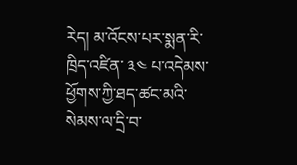རེད། མ་འོངས་པར་སྨན་རི་ཁྲིད་འཛིན་ ༣༤ པ་འདེམས་ཕྱོགས་ཀྱི་ཐད་ཚང་མའི་སེམས་ལ་དྲི་བ་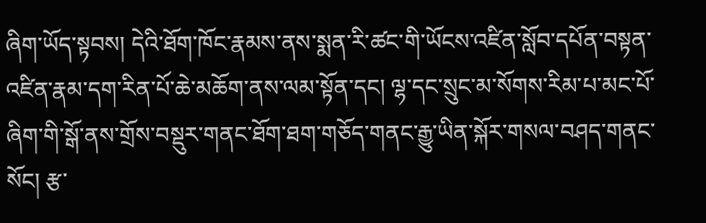ཞིག་ཡོད་སྟབས། དེའི་ཐོག་ཁོང་རྣམས་ནས་སྨན་རི་ཚང་གི་ཡོངས་འཛིན་སློབ་དཔོན་བསྟན་འཛིན་རྣམ་དག་རིན་པོ་ཆེ་མཆོག་ནས་ལམ་སྟོན་དང། ལྷ་དང་སྲུང་མ་སོགས་རིམ་པ་མང་པོ་ཞིག་གི་སྒོ་ནས་གྲོས་བསྡུར་གནང་ཐོག་ཐག་གཅོད་གནང་རྒྱུ་ཡིན་སྐོར་གསལ་བཤད་གནང་སོང། རྩ་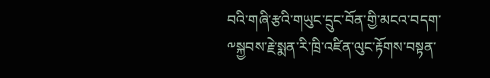བའི་གཞི་རྩའི་གཡུང་དྲུང་བོན་གྱི་མངའ་བདག་༸སྐྱབས་རྗེ་སྨན་རི་ཁྲི་འཛིན་ལུང་རྟོགས་བསྟན་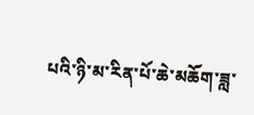པའི་ཉི་མ་རིན་པོ་ཆེ་མཆོག་ཟླ་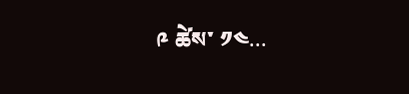༩ ཚེས་ ༡༤...